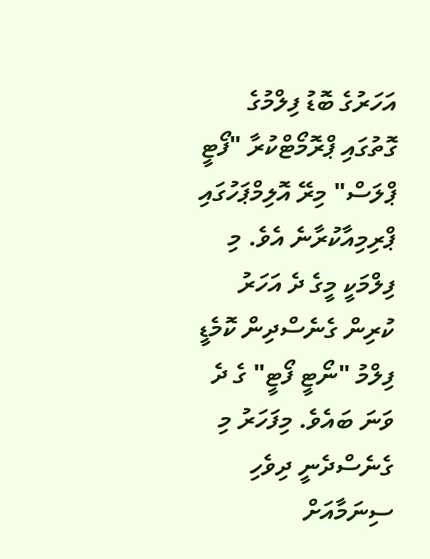އަހަރުގެ ބޮޑު ފިލްމުގެ ގޮތުގައި ޕްރޮމޯޓްކުރާ "ފޯޓީ ޕްލަސް" މިރޭ އޮލިމްޕަހުގައި ޕްރިމިއާކުރާނެ އެވެ. މި ފިލްމަކީ މީގެ ދެ އަހަރު ކުރިން ގެނެސްދިން ކޮމެޑީ ފިލްމު "ނޯޓީ ފޯޓީ" ގެ ދެ ވަނަ ބައެވެ. މިފަހަރު މި ގެނެސްދެނީ ދިވެހި ސިނަމާއަށް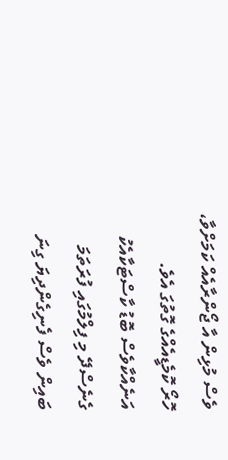ވެސް މުޅިން އާ ޖޯންރާއެއް ކަމަށްވާ، ހޮރޯ ކޮމެޑީއެއްގެ ގޮތުގަ އެވެ.
އަނެއްކާވެސް ބޮޑު ކާސްޓަކާއެކު ގެނެސްދޭ މި ފިލްމުގައި ފުރަތަމަ ބައިން ވެސް ފެނިގެންދިޔަ ގިނަ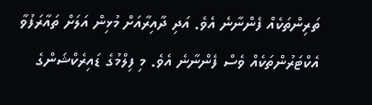ތަރިންތަކެއް ފެންނާނެ އެވެ. އަދި ދާއިރާއަށް މުޅިން އަލަށް ތައާރަފުވާ އެކްޓަރުންތަކެއް ވެސް ފެންނާނެ އެވެ. މި ފިލްމުގެ ޑައިރެކްޝަންގެ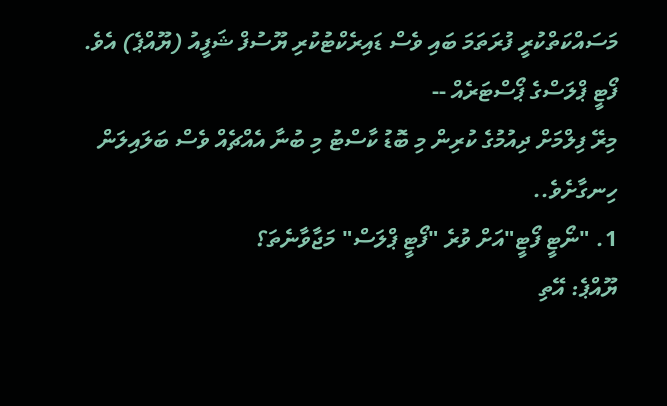މަސައްކަތްކުރީ ފުރަތަމަ ބައި ވެސް ޑައިރެކްޓުކުރި ޔޫސުފް ޝަފީއު (ޔޫއްޕެ) އެވެ.
ފޯޓީ ޕްލަސްގެ ޕޯސްޓަރެއް --
މިރޭ ފިލްމަށް ދިއުމުގެ ކުރިން މި ބޮޑު ކާސްޓު މި ބުނާ އެއްޗެއް ވެސް ބަލައިލަން ހިނގާށެވެ..
1. "ނޯޓީ ފޯޓީ"އަށް ވުރެ "ފޯޓީ ޕްލަސް" މަޖާވާނެތަ؟
ޔޫއްޕެ: އޭތި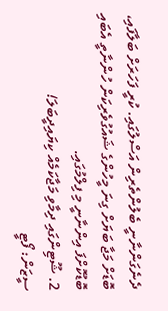ދެނެގަންނާނީ ބެލުންތެރިން އަސްލުގައި. ކުރީ ފަހަރަށް ބަލާފައި، ބޮޑަށް މަޖާ ބަޔަށް ގިނަ މީހުންގެ ޝައުގުވެރިކަން ހުންނާތީ އެބައި ބޮޑުކޮށްފަ އިންނާނީ މި ފިލްމުގައި.
2. ޝޫޓިންގައި ދިމާވި މަޖާކަމެއް ކިޔައިދީބަލަ!
ސީޒަން: ފޯޓީ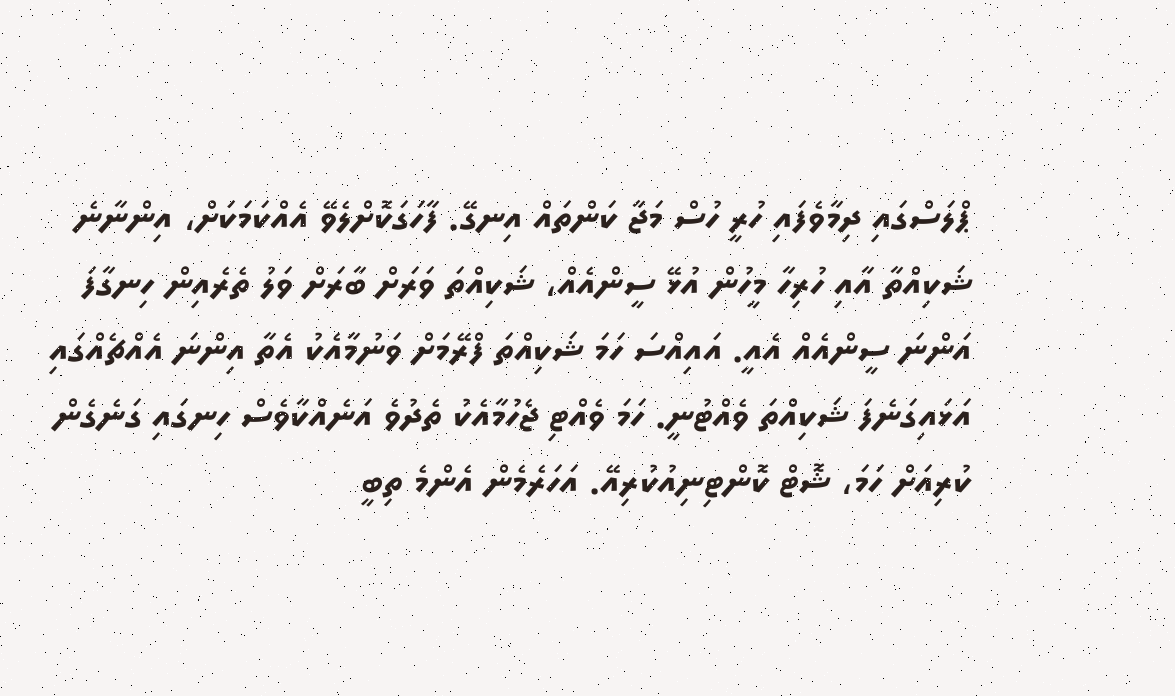ޕްލަސްގައި ދިމާވެފައި ހުރީ ހުސް މަޖާ ކަންތައް އިނގޭ. ފާހަގަކޮށްލެވޭ އެއްކަމަކަށް، އިންނާނެ ޝަކިއްތާ އާއި ހުރިހާ މީހުން އުޅޭ ސީންއެއް، ޝަކިއްތަ ވަރަށް ބާރަށް ވަލު ތެރެއިން ހިނގާފަ އަންނަ ސީންއެއް އެއީ. އައިއްސަ ހަމަ ޝަކިއްތަ ފްރޭމަށް ވަނުމާއެކު އެތާ އިންނަ އެއްޗެއްގައި އަޅައިގަނެފަ ޝަކިއްތަ ވެއްޓުނީ. ހަމަ ވެއްޓި ޖެހުމާއެކު ތެދުވެ އަނެއްކާވެސް ހިނގައި ގަނެގެން ކުރިއަށް ހަމަ، ޝޮޓް ކޮންޓިނިއުކުރިއޭ. އަހަރެމެން އެންމެ ތިބީ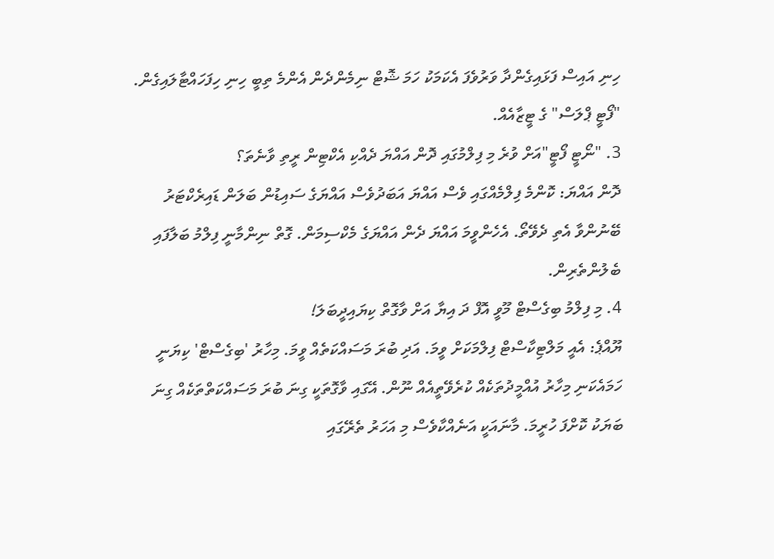ހިނި އައިސް ފަޅައިގެންދާ ވަރުވެފަ އެކަމަކު ހަމަ ޝޮޓް ނިމެންދެން އެންމެ ތިބީ ހިނި ހިފަހައްޓާލައިގެން.
"ފޯޓީ ޕްލަސް" ގެ ޓީޒާއެއް.
3. "ނޯޓީ ފޯޓީ"އަށް ވުރެ މި ފިލްމުގައި ދޮން އައްޔަ ދެއްކި އެކްޓިން ރީތި ވާނެތަ؟
ދޮން އައްޔަ: ކޮންމެ ފިލްމެއްގައި ވެސް އައްޔަ އަބަދުވެސް އައްޔަގެ ސައިޑުން ބަލަން ޑައިރެކްޓަރު ބޭނުންވާ އެތި ދެވޭތޯ. އެހެންވީމަ އައްޔަ ދެން އައްޔަގެ މެކްސިމަން. ގޮތް ނިންމާނީ ފިލްމު ބަލާފައި ބެލުންތެރިން.
4. މި ފިލްމު ބިގެސްޓް މޫވީ އޮފް ދަ އިޔާ އަށް ވާގޮތް ކިޔައިދީބަލަ!
ޔޫއްޕެ: އެއީ މަލްޓިކާސްޓް ފިލްމަކަށް ވީމަ. އަދި ބުރަ މަސައްކަތެއް ވީމަ. މިހާރު 'ބިގެސްޓް' ކިޔަނީ ހަމައެކަނި މިހާރު އުއްމީދުތަކެއް ކުރެވޭތީއެއް ނޫން. އޭގައި ވާގޮތަކީ ގިނަ ބުރަ މަސައްކަތްތަކެއް ގިނަ ބަޔަކު ކޮށްފަ ހުރީމަ. މާނައަކީ އަނެއްކާވެސް މި އަހަރު ތެރޭގައި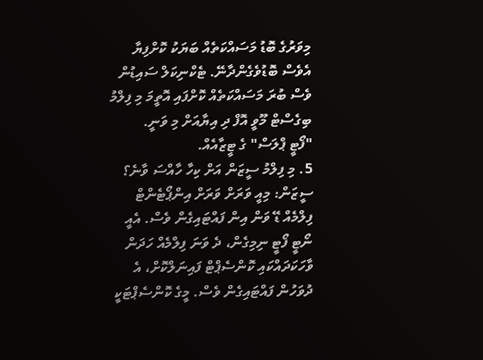މިވަރުގެ ބޮޑު މަސައްކަތެއް ބަޔަކު ކޮށްފިޔާ އެވެސް ބޮޑުވެގެންދާނޭ. ޓެކްނިކަލް ސައިޑުން ވެސް ބުރަ މަސައްކަތެއް ކޮށްފައި އޮތީމަ މި ފިލްމު ބިގެސްޓް މޫވީ އޮފް ދި އިޔާއަށް މި ވަނީ.
"ފޯޓީ ޕްލަސް" ގެ ޓީޒާއެއް.
5. މި ފިލްމު ސީޒަން އަށް ކިހާ ހާއްސަ ވާނެ؟
ސީޒަން: މިއީ ވަރަށް ވަރަށް އިންޕޯޓެންޓް ފިލްމެއް ޑޭ ވަން އިން ފައްޓައިގެން ވެސް. އެއީ ނޯޓީ ފޯޓީ ނިމިގެން، ދެ ވަނަ ފިލްމެއް ހަދަން ވާހަކަދައްކައި ކޮންސެޕްޓް ފައިނަލްކޮށް، އެ ދުވަހުން ފައްޓައިގެން ވެސް. މީގެ ކޮންސެޕްޓަކީ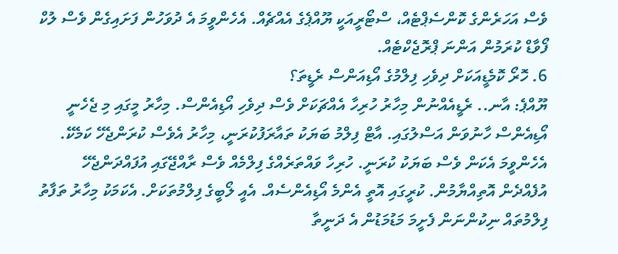ވެސް އަހަރެންގެ ކޮންސެޕްޓެއް، ސްޓޯރީއަކީ ޔޫއްޕެގެ އެއްޗެއް. އެހެންވީމަ އެ ދުވަހުން ފަށައިގެން ވެސް ލުކް ފޯވާޑް ކުރަމުން އަންނަ ޕްރޮޖެކްޓެއް.
6. ހޮރޯ ކޮމެޑީއަކަށް ދިވެހި ފިލްމުގެ އޯޑިއަންސް ރެޑީތަ؟
ޔޫއްޕެ: އާނ.. ރެޑީއެއްނުން މިހާރު ހުރިހާ އެއްޗަކަށް ވެސް ދިވެހި އޯޑިއެންސް. މިހާރު މީގައި މި ޖެހެނީ އޯޑިއެންސް ހާނުވަން އަސްލުގައި. އާޓް ފިލްމު ބަޔަކު ތައާރަފުކުރަނީ، މިހާރު އެވެސް ކުރަންޖެހޭ ކަމެކޭ. އެހެންވީމަ އެކަން ވެސް ބަޔަކު ކުރަނީ. ހުރިހާ ވައްތަރެއްގެ ފިލްމެއް ވެސް ރާއްޖޭގައި އުފައްދަންޖެހޭ އުފެއްދެން އޮތިއްޔާމުން. ކުރީގައި އޮތީ އެންމެ އޯޑިއެންސެއް. އެއީ ލޯބީގެ ފިލްމުތަކަށް. އެކަމަކު މިހާރު ތަފާތު ފިލްމުތައް ނިކުންނަން ފެށީމަ މަޑުމަޑުން އެ ދަނީތާ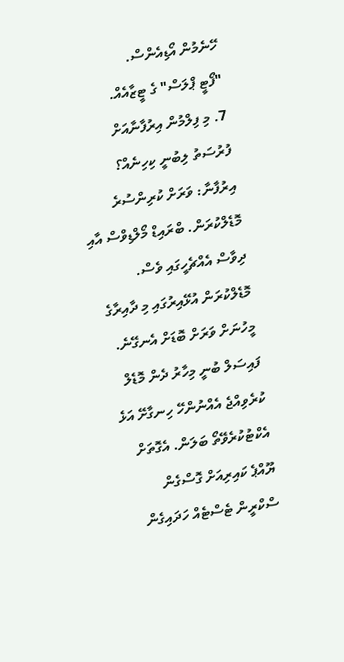ހޭނެމުން އޯޑިއެންސް.
"ފޯޓީ ޕްލަސް" ގެ ޓީޒާއެއް.
7. މި ފިލްމުން އިރުފާނާއަށް ފުރުސަތު ލިބުނީ ކިހިނެއް؟
އިރުފާނާ: ވަރަށް ކުރިންސުރެ މޮޑެލްކުރަން. ބްރައިޑް މޯލްޑިވްސް އާއި ދިވާސް އެއްޗެހީގައި ވެސް. މޮޑެލްކުރަން އުޅޭއިރުގައި މި ދާއިރާގެ މީހުނަށް ވަރަށް ބޮޑަށް އެނގޭނެ. ފައިސަލް ބުނީ މިހާރު ދެން މޮޑެލް ކުރެވިއްޖެ އެއްނުންހޭ ހިނގާށޭ އަޅެ އެކްޓުކުރެވޭތޯ ބަލަން. އެގޮތަށް ޔޫއްޕެ ކައިރިއަށް ގޮސްގެން ސްކްރީން ޓެސްޓެއް ހަދައިގެން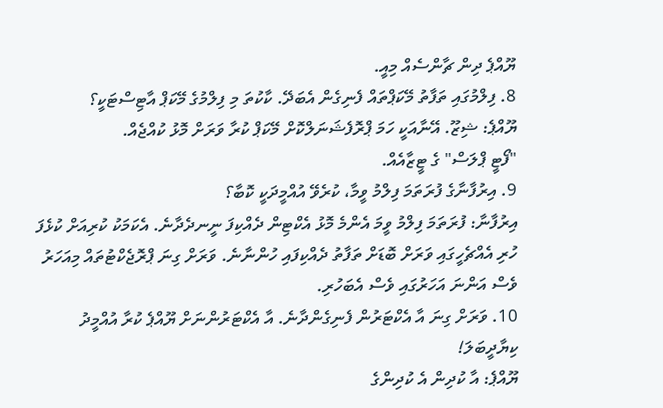ޔޫއްޕެ ދިން ޗާންސެއް މިއީ.
8. ފިލްމުގައި ތަފާތު މޭކަޕްތައް ފެނިގެން އެބަދޭ. ކާކުތަ މި ފިލްމުގެ މޭކަޕް އާޓިސްޓަކީ؟
ޔޫއްޕެ: ޝިޒޫ. އޭނާއަކީ ހަމަ ޕްރޮފެޝަނަލްކޮށް މޭކަޕް ކުރާ ވަރަށް މޮޅު ކުއްޖެއް.
"ފޯޓީ ޕްލަސް" ގެ ޓީޒާއެއް.
9. އިރުފާނާގެ ފުރަތަމަ ފިލްމު ވީމާ، ކުރެވޭ އުއްމީދަކީ ކޮބާ؟
އިރުފާނާ: ފުރަތަމަ ފިލްމު ވީމަ އެންމެ މޮޅު އެކްޓިން ދެއްކިފަ ނީނދެދާނެ. އެކަމަކު ކުރިއަށް ކުޅެފަ ހުރި އެއްޗެހީގައި ވަރަށް ބޮޑަށް ތަފާތު ދެއްކިފައި ހުންނާނެ. ވަރަށް ގިނަ ޕްރޮޖެކްޓުތައް މިއަހަރު ވެސް އަންނަ އަހަރުގައި ވެސް އެބަހުރި.
10. ވަރަށް ގިނަ އާ އެކްޓަރުން ފެނިގެންދާނެ. އާ އެކްޓަރުންނަށް ޔޫއްޕެ ކުރާ އުއްމީދު ކިޔާދީބަލަ!
ޔޫއްޕެ: އާ ކުދިން އެ ކުދިންގެ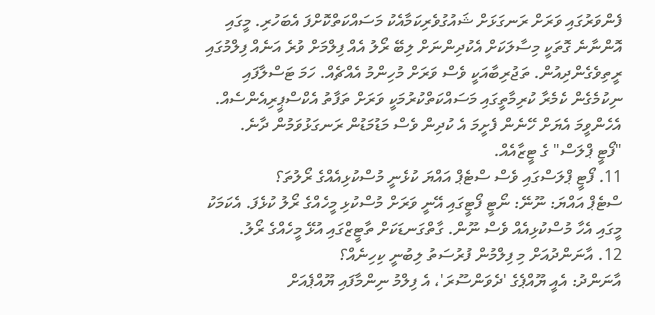ފެންވަރުގައި ވަރަށް ރަނގަޅަށް ޝައުގުވެރިކަމާއެކު މަސައްކަތްކޮށްފަ އެބަހުރި. މީގައި އޮންނާނެ ގޮތަކީ މިސާލަކަށް އެކުދިންނަށް ލިބޭ ރޯލު އެއް ފިލްމަށް ވުރެ އަނެއް ފިލްމުގައި ރީތިވެގެންދިއުން. ތަޖުރިބާއަކީ ވެސް ވަރަށް މުހިންމު އެއްޗެއް. ހަމަ ޓަސްލާފައި ނިކުމެގެން ކެމެރާ ކުރިމާތީގައި މަސައްކަތްކުރުމަކީ ވަރަށް ތަފާތު އެކްސްޕީރިއެންސެއް. އެހެންވީމަ އެޔަށް ހޭނެން ފެށީމަ އެ ކުދިން ވެސް މަޑުމަޑުން ރަނގަޅުވަމުން ދާނެ.
"ފޯޓީ ޕްލަސް" ގެ ޓީޒާއެއް.
11. ފޯޓީ ޕްލަސްގައި ވެސް ސްޓެޕް އައްޔަ ކުޅެނީ މުސްކުޅިއެއްގެ ރޯލުތަ؟
ސްޓެޕް އައްޔަ: ނޫނޭ: ނޯޓީ ފޯޓީގައި އޭނީ ވަރަށް މުސްކުޅި މީހެއްގެ ރޯލު ކުޅެފަ. އެކަމަކު މީގައި އެހާ މުސްކުޅިއެއް ވެސް ނޫން. ގާތްގަނޑަކަށް ތާޓީޒްގައި އުޅޭ މީހެއްގެ ރޯލު.
12. އާނަންދުއަށް މި ފިލްމުން ފުރުސަތު ލިބުނީ ކިހިނެއް؟
އާނަންދު: އެއީ ޔޫއްޕެގެ 'ދެވަންސޫރަ'، އެ ފިލްމު ނިންމާފައި ޔޫއްޕެއަށް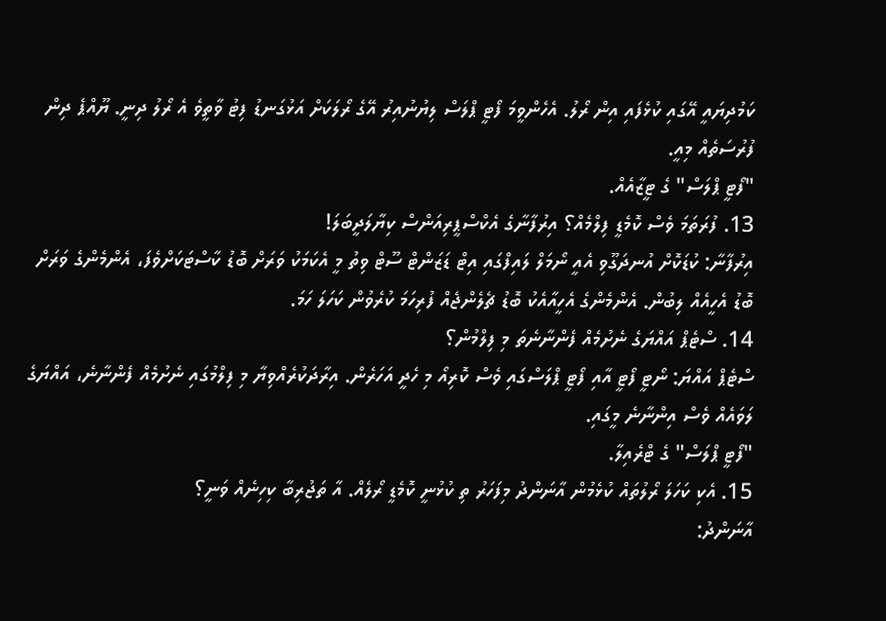ކަމުދިޔައީ އޭގައި ކުޅެފައި އިން ރޯލު. އެހެންވީމަ ފޯޓީ ޕްލަސް ލިޔުނުއިރު އޭގެ ރޯލަކަށް އަޅުގަނޑު ފިޓު ވާތީވެ އެ ރޯލު ދިނީ. ޔޫއްޕެ ދިން ފުރުސަތެއް މިއީ.
"ފޯޓީ ޕްލަސް" ގެ ޓީޒާއެއް.
13. ފުރަތަމަ ވެސް ކޮމެޑީ ފިލްމެއް؟ އިރުފާނާގެ އެކްސްޕީރިއަންސް ކިޔާލަދީބަލަ!
އިރުފާނާ: ކުޑަކޮށް އުނދަގޫވި އެއީ ނޯމަލް ލައިފްގައި އިޓް ޑަޒަންޓް ސޫޓް ވިތު މީ އެކަމަކު ވަރަށް ބޮޑު ކާސްޓަކަށްވެފަ، އެންމެންގެ ވަރަށް ބޮޑު އެހީއެއް ލިބުން. އެންމެންގެ އެހީއާއެކު ބޮޑު ޗެލެންޖެއް ފުރިހަމަ ކުރެވުން ކަހަލަ ހަމަ.
14. ސްޓެޕް އައްޔަގެ ނެށުމެއް ފެންނާނެތަ މި ފިލްމުން؟
ސްޓެޕް އައްޔަ: ނޯޓީ ފޯޓީ އާއި ފޯޓީ ޕްލަސްގައި ވެސް ކޮރިއޯ މި ހެދީ އަހަރެން. އިރާދަކުރެއްވިޔާ މި ފިލްމުގައި ނެށުމެއް ފެންނާނެ، އައްޔަގެ ލަވައެއް ވެސް އިންނާނެ މީގައި.
"ފޯޓީ ޕްލަސް" ގެ ޓްރެއިލާ.
15. އެކި ކަހަލަ ރޯލުތައް ކުޅެމުން އާނަންދު މިފަހަރު ތި ކުޅުނީ ކޮމެޑީ ރޯލެއް. އާ ތަޖުރިބާ ކިހިނެއް ވަނީ؟
އާނަންދު: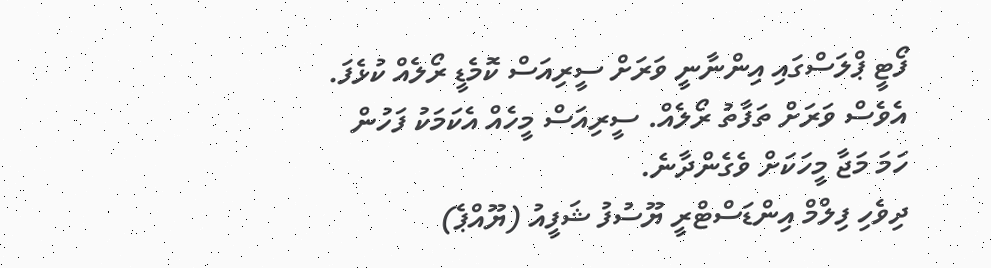ފޯޓީ ޕްލަސްގައި އިންނާނީ ވަރަށް ސީރިއަސް ކޮމެޑީ ރޯލެއް ކުޅެފަ. އެވެސް ވަރަށް ތަފާތު ރޯލެއް. ސީރިއަސް މީހެއް އެކަމަކު ފަހުން ހަމަ މަޖާ މީހަކަށް ވެގެންދާނެ.
ދިވެހި ފިލްމް އިންޑަސްޓްރީ ޔޫސުފު ޝަފީއު (ޔޫއްޕެ)